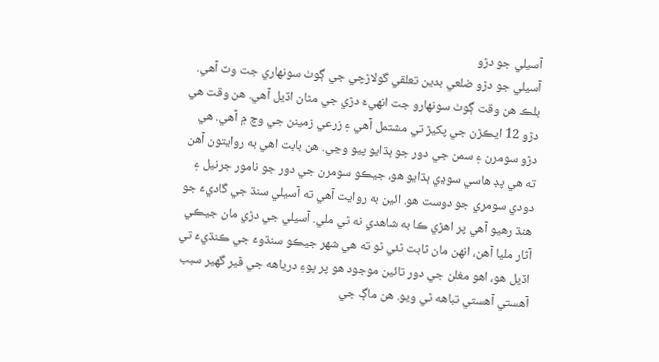آسيلي جو دڙو
آسيلي جو دڙو ضلعي بدين تعلقي گولاڙچي جي ڳوٺ سونهاري جت وٽ آهي. بلڪ هن وقت ڳوٺ سونهارو جت انهيءَ دڙي جي مٿان اڏيل آهي. هن وقت هي دڙو 12 ايڪڙن جي پکيڙ تي مشتمل آهي ۽ زرعي زمينن جي وچ ۾ آهي. هي دڙو سومرن ۽ سمن جي دور جو ٻڌايو پيو وڃي. هن بابت اهي به روايتون آهن ته هي پڊ هاسي سوڍي ٻڌايو هو، جيڪو سومرن جي دور جو نامور جرنيل ۽ دودي سومري جو دوست هو. ائين به روايت آهي ته آسيلي سنڌ جي گاديءَ جو هنڌ رهيو آهي پر اهڙي ڪا به شاهدي نه ٿي ملي. آسيلي جي دڙي مان جيڪي آثار مليا آهن، انهن مان ثابت ٿئي ٿو ته هي شهر جيڪو سنڌوءَ جي ڪنڌيءَ تي اڏيل هو، اهو مغلن جي دور تائين موجود هو پر پوءِ درياهه جي ڦير گهير سبب آهستي آهستي تباهه ٿي ويو. هن ماڳ جي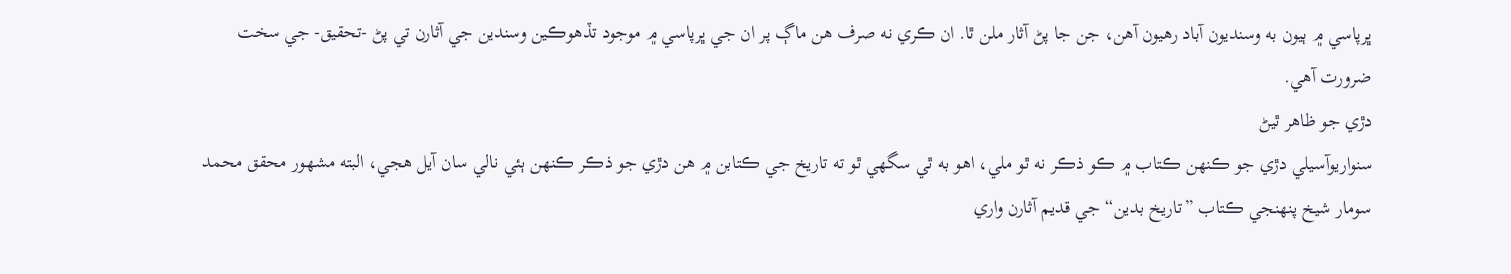ڀرپاسي ۾ ٻيون به وسنديون آباد رهيون آهن، جن جا پڻ آثار ملن ٿا. ان ڪري نه صرف هن ماڳ پر ان جي ڀرپاسي ۾ موجود تڏهوڪين وسندين جي آثارن تي پڻ -تحقيق- جي سخت ضرورت آهي.
دڙي جو ظاهر ٿيڻ
سنواريوآسيلي دڙي جو ڪنهن ڪتاب ۾ ڪو ذڪر نه ٿو ملي، اهو به ٿي سگهي ٿو ته تاريخ جي ڪتابن ۾ هن دڙي جو ذڪر ڪنهن ٻئي نالي سان آيل هجي، البته مشهور محقق محمد سومار شيخ پنهنجي ڪتاب ”تاريخ بدين“ جي قديم آثارن واري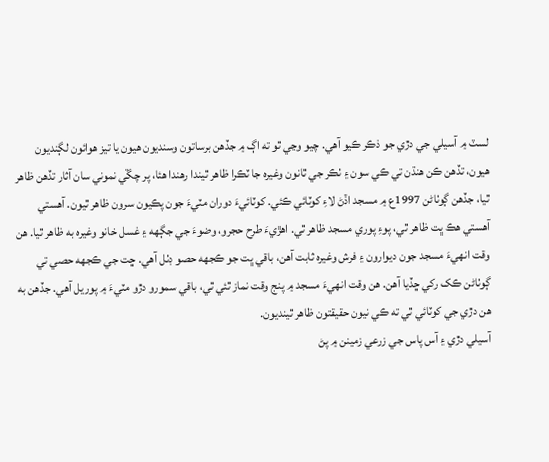لسٽ ۾ آسيلي جي دڙي جو ذڪر ڪيو آهي. چيو وڃي ٿو ته اڳ ۾ جڏهن برساتون وسنديون هيون يا تيز هوائون لڳنديون هيون، تڏهن ڪن هنڌن تي ڪي سون ۽ ٺڪر جي ٿانون وغيره جا ٽڪرا ظاهر ٿيندا رهندا هئا، پر چڱي نموني سان آثار تڏهن ظاهر ٿيا، جڏهن ڳوٺاڻن 1997ع ۾ مسجد اڏڻ لاءِ کوٽائي ڪئي. کوٽائيءَ دوران مٽيءَ جون پڪيون سرون ظاهر ٿيون. آهستي آهستي هڪ ڀت ظاهر ٿي، پوءِ پوري مسجد ظاهر ٿي. اهڙيءَ طرح حجرو، وضوءَ جي جڳهه ۽ غسل خانو وغيره به ظاهر ٿيا. هن وقت انهيءَ مسجد جون ديوارون ۽ فرش وغيره ثابت آهن، باقي ڀت جو ڪجهه حصو ڊٺل آهي. ڇت جي ڪجهه حصي تي ڳوٺاڻن ڪک رکي ڇڏيا آهن. هن وقت انهيءَ مسجد ۾ پنج وقت نماز ٿئي ٿي، باقي سمورو دڙو مٽيءَ ۾ پوريل آهي. جڏهن به هن دڙي جي کوٽائي ٿي ته ڪي نيون حقيقتون ظاهر ٿينديون.
آسيلي دڙي ۽ آس پاس جي زرعي زمينن ۾ پڻ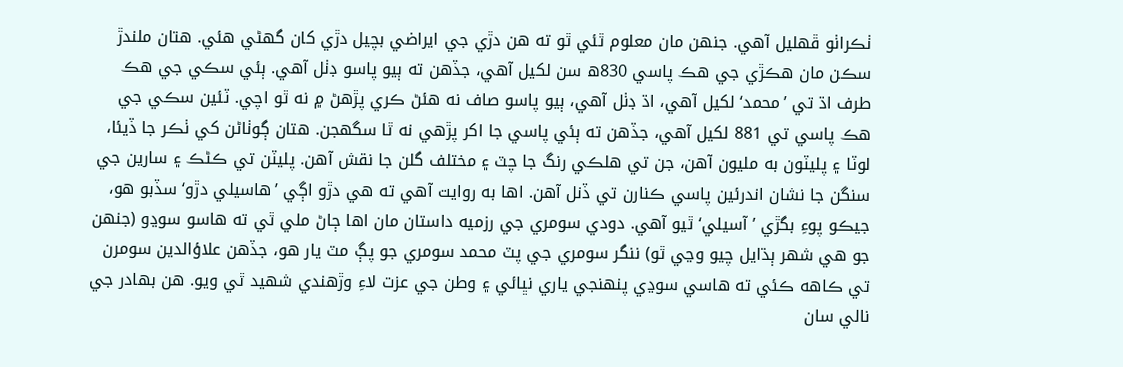ٺڪراٺو ڦهليل آهي. جنهن مان معلوم ٿئي ٿو ته هن دڙي جي ايراضي بچيل دڙي کان گهڻي هئي. هتان ملندڙ سڪن مان هڪڙي جي هڪ پاسي 830ھ سن لکيل آهي، جڏهن ته ٻيو پاسو ڊٺل آهي. ٻئي سڪي جي هڪ طرف اڌ تي ’محمد‘ لکيل آهي، اڌ ڊٺل آهي، ٻيو پاسو صاف نه هئڻ ڪري پڙهڻ ۾ نه ٿو اچي. ٽئين سڪي جي هڪ پاسي تي 881 لکيل آهي، جڏهن ته ٻئي پاسي جا اکر پڙهي نه ٿا سگهجن. هتان ڳوٺاڻن کي ٺڪر جا ڏيئا، لوٽا ۽ پليٽون به مليون آهن، جن تي هلڪي رنگ جا چٽ ۽ مختلف گلن جا نقش آهن. پليٽن تي ڪڻڪ ۽ سارين جي سنگن جا نشان اندرئين پاسي ڪنارن تي ڏنل آهن. اها به روايت آهي ته هي دڙو اڳي ’هاسيلي دڙو‘ سڏبو هو، جيڪو پوءِ بگڙي ’آسيلي‘ ٿيو آهي. دودي سومري جي رزميه داستان مان اها ڄاڻ ملي ٿي ته هاسو سوڍو (جنهن جو هي شهر ٻڌايل چيو وڃي ٿو) ننگر سومري جي پٽ محمد سومري جو پڳ مٽ يار هو، جڏهن علاؤالدين سومرن تي ڪاهه ڪئي ته هاسي سوڍي پنهنجي ياري نڀائي ۽ وطن جي عزت لاءِ وڙهندي شهيد ٿي ويو. هن بهادر جي نالي سان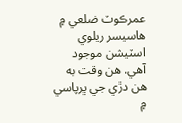عمرڪوٽ ضلعي ۾ هاسيسر ريلوي اسٽيشن موجود آهي. هن وقت به هن دڙي جي ڀرپاسي ۾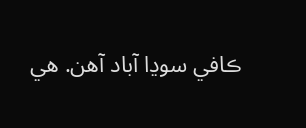ڪافي سوڍا آباد آهن. هي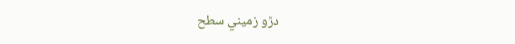دڙو زميني سطح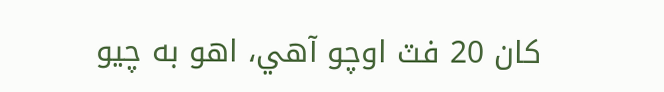کان 20 فٽ اوچو آهي، اهو به چيو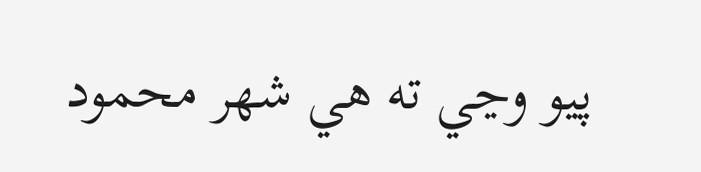پيو وڃي ته هي شهر محمود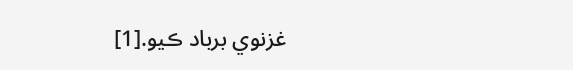غزنوي برباد ڪيو.[1]